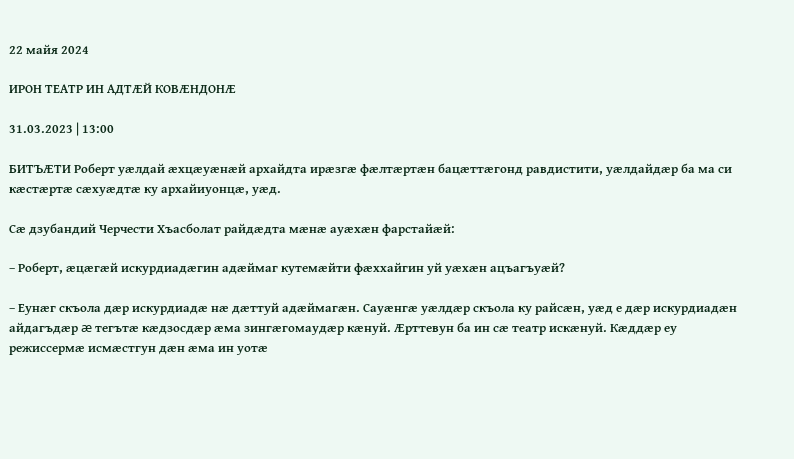22 майя 2024

ИРОН ТЕАТР ИН АДТÆЙ КОВÆНДОНÆ

31.03.2023 | 13:00

БИТЪÆТИ Роберт уæлдай æхцæуæнæй архайдта ирæзгæ фæлтæртæн бацæттæгонд равдистити, уæлдайдæр ба ма си кæстæртæ сæхуæдтæ ку архайиуонцæ, уæд.

Сæ дзубандий Черчести Хъасболат райдæдта мæнæ ауæхæн фарстайæй:

– Роберт, æцæгæй искурдиадæгин адæймаг кутемæйти фæххайгин уй уæхæн ацъагъуæй?

– Еунæг скъола дæр искурдиадæ нæ дæттуй адæймагæн. Сауæнгæ уæлдæр скъола ку райсæн, уæд е дæр искурдиадæн айдагъдæр æ тегътæ кæдзосдæр æма зингæгомаудæр кæнуй. Æрттевун ба ин сæ театр искæнуй. Кæддæр еу режиссермæ исмæстгун дæн æма ин уотæ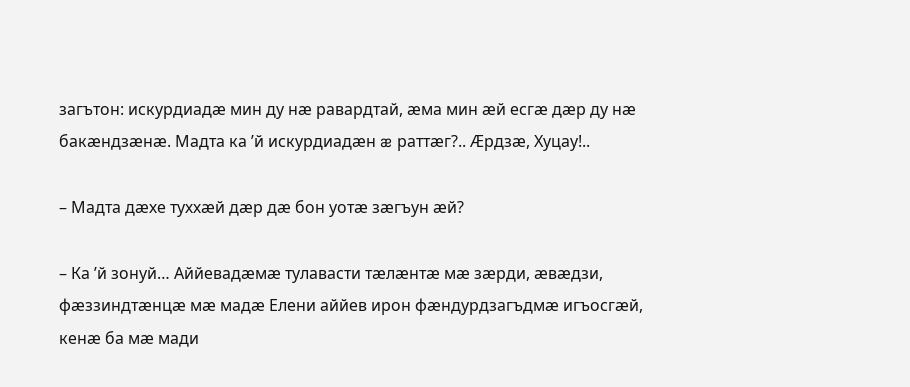загътон: искурдиадæ мин ду нæ равардтай, æма мин æй есгæ дæр ду нæ бакæндзæнæ. Мадта ка ’й искурдиадæн æ раттæг?.. Æрдзæ, Хуцау!..

– Мадта дæхе туххæй дæр дæ бон уотæ зæгъун æй?

– Ка ’й зонуй… Аййевадæмæ тулавасти тæлæнтæ мæ зæрди, æвæдзи, фæззиндтæнцæ мæ мадæ Елени аййев ирон фæндурдзагъдмæ игъосгæй, кенæ ба мæ мади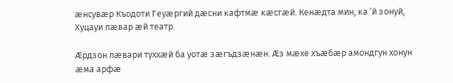æнсувæр Къодоти Геуæргий дæсни кафтмæ кæсгæй. Кенæдта мин, ка ’й зонуй, Хуцауи лæвар æй театр.

Æрдзон лæвари туххæй ба уотæ зæгъдзæнæн. Æз мæхе хъæбæр амондгун хонун æма арфæ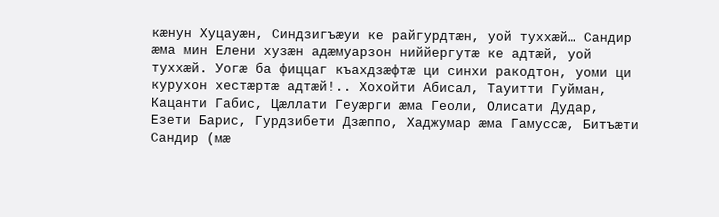кæнун Хуцауæн, Синдзигъæуи ке райгурдтæн, уой туххæй… Сандир æма мин Елени хузæн адæмуарзон ниййергутæ ке адтæй, уой туххæй. Уогæ ба фиццаг къахдзæфтæ ци синхи ракодтон, уоми ци курухон хестæртæ адтæй!.. Хохойти Абисал, Тауитти Гуйман, Кацанти Габис, Цæллати Геуæрги æма Геоли, Олисати Дудар, Езети Барис, Гурдзибети Дзæппо, Хаджумар æма Гамуссæ, Битъæти Сандир (мæ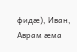фидæ), Иван, Аврам æма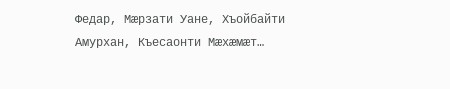Федар, Мæрзати Уане, Хъойбайти Амурхан, Къесаонти Мæхæмæт…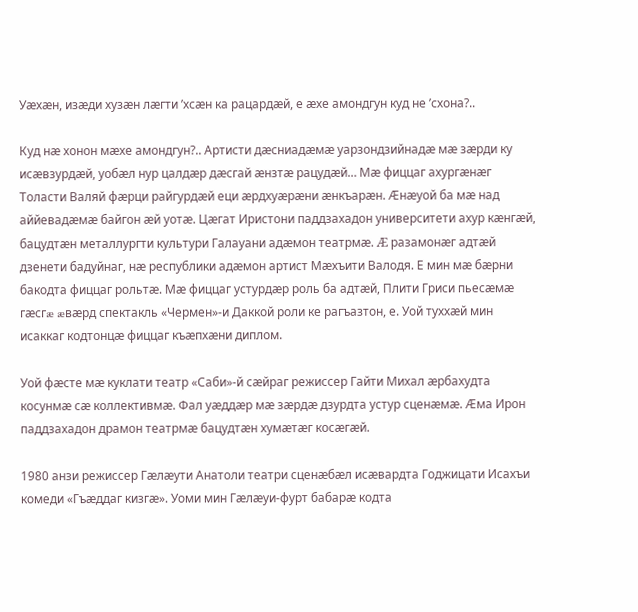Уæхæн, изæди хузæн лæгти ’хсæн ка рацардæй, е æхе амондгун куд не ’схона?..

Куд нæ хонон мæхе амондгун?.. Артисти дæсниадæмæ уарзондзийнадæ мæ зæрди ку исæвзурдæй, уобæл нур цалдæр дæсгай æнзтæ рацудæй… Мæ фиццаг ахургæнæг Толасти Валяй фæрци райгурдæй еци æрдхуæрæни æнкъарæн. Æнæуой ба мæ над аййевадæмæ байгон æй уотæ. Цæгат Иристони паддзахадон университети ахур кæнгæй, бацудтæн металлургти культури Галауани адæмон театрмæ. Æ разамонæг адтæй дзенети бадуйнаг, нæ республики адæмон артист Мæхъити Валодя. Е мин мæ бæрни бакодта фиццаг рольтæ. Мæ фиццаг устурдæр роль ба адтæй, Плити Гриси пьесæмæ гæсгæ æвæрд спектакль «Чермен»-и Даккой роли ке рагъазтон, е. Уой туххæй мин исаккаг кодтонцæ фиццаг къæпхæни диплом.

Уой фæсте мæ куклати театр «Саби»-й сæйраг режиссер Гайти Михал æрбахудта косунмæ сæ коллективмæ. Фал уæддæр мæ зæрдæ дзурдта устур сценæмæ. Æма Ирон паддзахадон драмон театрмæ бацудтæн хумæтæг косæгæй.

1980 анзи режиссер Гæлæути Анатоли театри сценæбæл исæвардта Годжицати Исахъи комеди «Гъæддаг кизгæ». Уоми мин Гæлæуи-фурт бабарæ кодта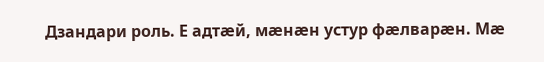Дзандари роль. Е адтæй, мæнæн устур фæлварæн. Мæ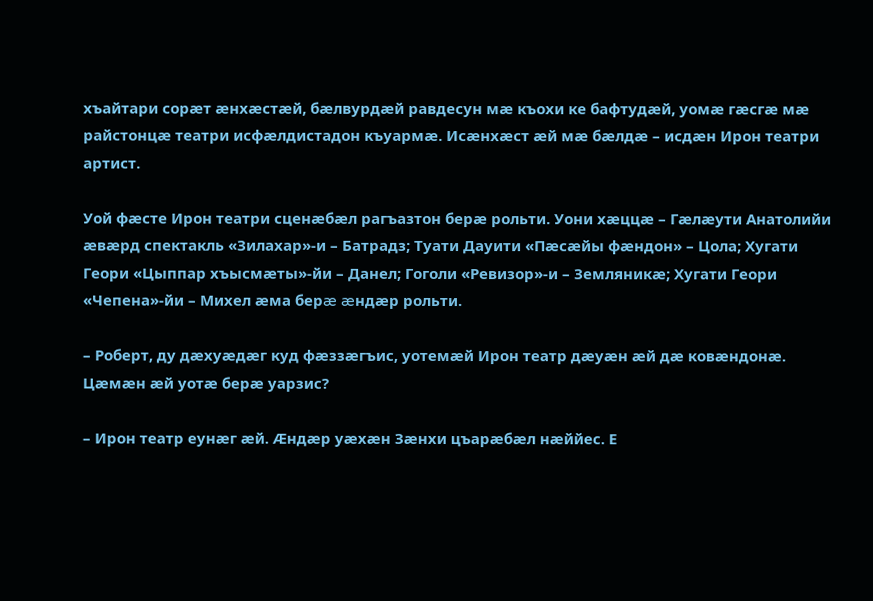хъайтари сорæт æнхæстæй, бæлвурдæй равдесун мæ къохи ке бафтудæй, уомæ гæсгæ мæ райстонцæ театри исфæлдистадон къуармæ. Исæнхæст æй мæ бæлдæ – исдæн Ирон театри артист.

Уой фæсте Ирон театри сценæбæл рагъазтон берæ рольти. Уони хæццæ – Гæлæути Анатолийи æвæрд спектакль «Зилахар»-и – Батрадз; Туати Дауити «Пæсæйы фæндон» – Цола; Хугати Геори «Цыппар хъысмæты»-йи – Данел; Гоголи «Ревизор»-и – Земляникæ; Хугати Геори «Чепена»-йи – Михел æма берæ æндæр рольти.

– Роберт, ду дæхуæдæг куд фæззæгъис, уотемæй Ирон театр дæуæн æй дæ ковæндонæ. Цæмæн æй уотæ берæ уарзис?

– Ирон театр еунæг æй. Æндæр уæхæн Зæнхи цъарæбæл нæййес. Е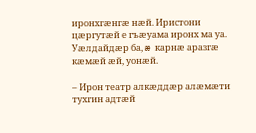иронхгæнгæ нæй. Иристони цæргутæй е гъæуама иронх ма уа. Уæлдайдæр ба, æ карнæ аразгæ кæмæй æй, уонæй.

– Ирон театр алкæддæр алæмæти тухгин адтæй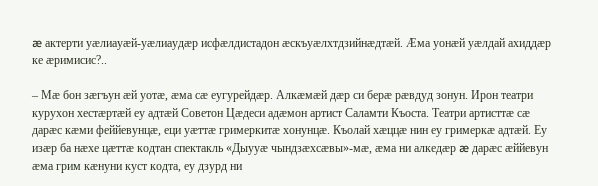æ актерти уæлиауæй-уæлиаудæр исфæлдистадон æскъуæлхтдзийнæдтæй. Æма уонæй уæлдай ахиддæр ке æримисис?..

– Мæ бон зæгъун æй уотæ, æма сæ еугурейдæр. Алкæмæй дæр си берæ рæвдуд зонун. Ирон театри курухон хестæртæй еу адтæй Советон Цæдеси адæмон артист Саламти Къоста. Театри артисттæ сæ дарæс кæми феййевунцæ, еци уæттæ гримеркитæ хонунцæ. Къолай хæццæ нин еу гримеркæ адтæй. Еу изæр ба нæхе цæттæ кодтан спектакль «Дыууæ чындзæхсæвы»-мæ, æма ни алкедæр æ дарæс æййевун æма грим кæнуни куст кодта, еу дзурд ни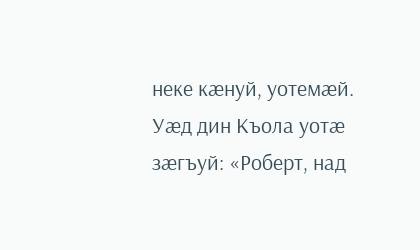неке кæнуй, уотемæй. Уæд дин Къола уотæ зæгъуй: «Роберт, над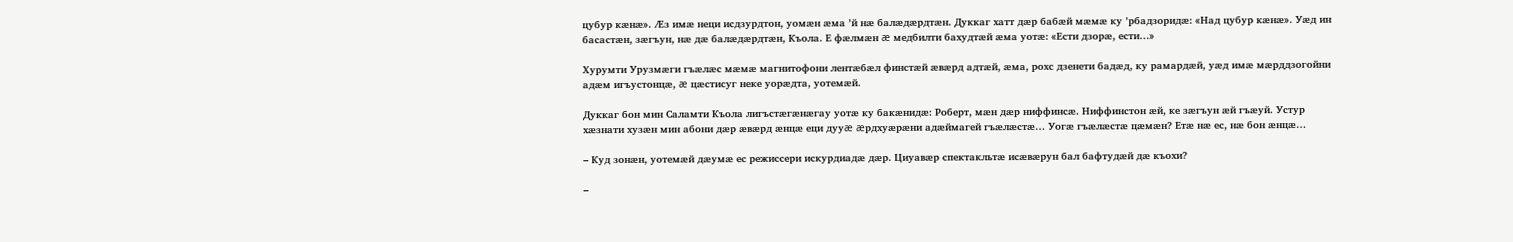цубур кæнæ». Æз имæ неци исдзурдтон, уомæн æма ’й нæ балæдæрдтæн. Дуккаг хатт дæр бабæй мæмæ ку ’рбадзоридæ: «Над цубур кæнæ». Уæд ин басастæн, зæгъун, нæ дæ балæдæрдтæн, Къола. Е фæлмæн æ медбилти бахудтæй æма уотæ: «Ести дзорæ, ести…»

Хурумти Урузмæги гъæлæс мæмæ магнитофони лентæбæл финстæй æвæрд адтæй, æма, рохс дзенети бадæд, ку рамардæй, уæд имæ мæрддзогойни адæм игъустонцæ, æ цæстисуг неке уорæдта, уотемæй.

Дуккаг бон мин Саламти Къола лигъстæгæнæгау уотæ ку бакæнидæ: Роберт, мæн дæр ниффинсæ. Ниффинстон æй, ке зæгъун æй гъæуй. Устур хæзнати хузæн мин абони дæр æвæрд æнцæ еци дууæ æрдхуæрæни адæймагей гъæлæстæ… Уогæ гъæлæстæ цæмæн? Етæ нæ ес, нæ бон æнцæ…

– Куд зонæн, уотемæй дæумæ ес режиссери искурдиадæ дæр. Циуавæр спектакльтæ исæвæрун бал бафтудæй дæ къохи?

–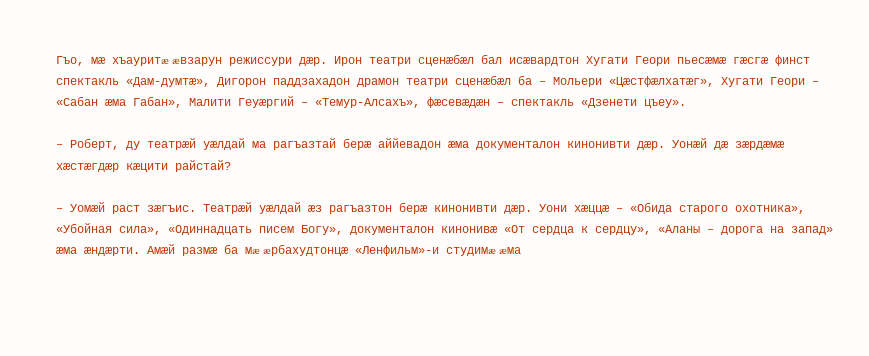Гъо, мæ хъауритæ æвзарун режиссури дæр. Ирон театри сценæбæл бал исæвардтон Хугати Геори пьесæмæ гæсгæ финст спектакль «Дам-думтæ», Дигорон паддзахадон драмон театри сценæбæл ба – Мольери «Цæстфæлхатæг», Хугати Геори – «Сабан æма Габан», Малити Геуæргий – «Темур-Алсахъ», фæсевæдæн – спектакль «Дзенети цъеу».

– Роберт, ду театрæй уæлдай ма рагъазтай берæ аййевадон æма документалон кинонивти дæр. Уонæй дæ зæрдæмæ хæстæгдæр кæцити райстай?

– Уомæй раст зæгъис. Театрæй уæлдай æз рагъазтон берæ кинонивти дæр. Уони хæццæ – «Обида старого охотника», «Убойная сила», «Одиннадцать писем Богу», документалон кинонивæ «От сердца к сердцу», «Аланы – дорога на запад» æма æндæрти. Амæй размæ ба мæ æрбахудтонцæ «Ленфильм»-и студимæ æма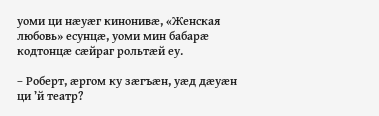уоми ци нæуæг кинонивæ, «Женская любовь» есунцæ, уоми мин бабарæ кодтонцæ сæйраг рольтæй еу.

– Роберт, æргом ку зæгъæн, уæд дæуæн ци ’й театр?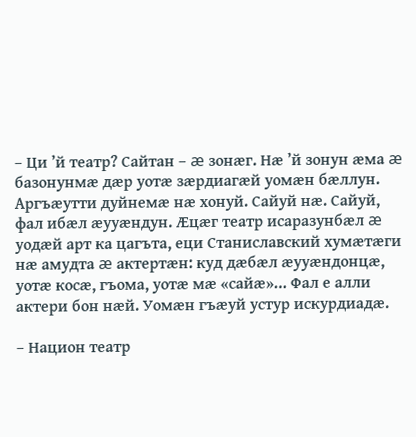– Ци ’й театр? Сайтан – æ зонæг. Нæ ’й зонун æма æ базонунмæ дæр уотæ зæрдиагæй уомæн бæллун. Аргъæутти дуйнемæ нæ хонуй. Сайуй нæ. Сайуй, фал ибæл æууæндун. Æцæг театр исаразунбæл æ уодæй арт ка цагъта, еци Станиславский хумæтæги нæ амудта æ актертæн: куд дæбæл æууæндонцæ, уотæ косæ, гъома, уотæ мæ «сайæ»… Фал е алли актери бон нæй. Уомæн гъæуй устур искурдиадæ.

– Национ театр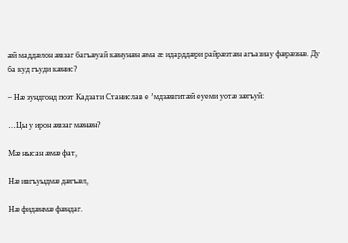æй маддæлон æвзаг багъæуай кæнунæн æма æ идарддæри райрæзтæн агъазиау фæрæзнæ. Ду ба куд гъуди кæнис?

– Нæ зундгонд поэт Кадзати Станислав е ’мдзæвгитæй еуеми уотæ зæгъуй:

…Цы у ирон æвзаг мæнæн?

Мæ нысан æмæ фат,

Нæ ивгъуыдмæ дæгъæл,

Нæ фидæнмæ фæндаг.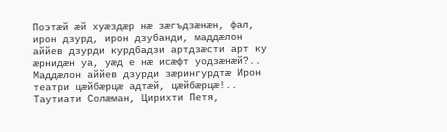Поэтæй æй хуæздæр нæ зæгъдзæнæн, фал, ирон дзурд, ирон дзубанди, маддæлон аййев дзурди курдбадзи артдзæсти арт ку æрнидæн уа, уæд е нæ исæфт уодзæнæй?.. Маддæлон аййев дзурди зæрингурдтæ Ирон театри цæйбæрцæ адтæй, цæйбæрцæ!.. Таутиати Солæман, Цирихти Петя,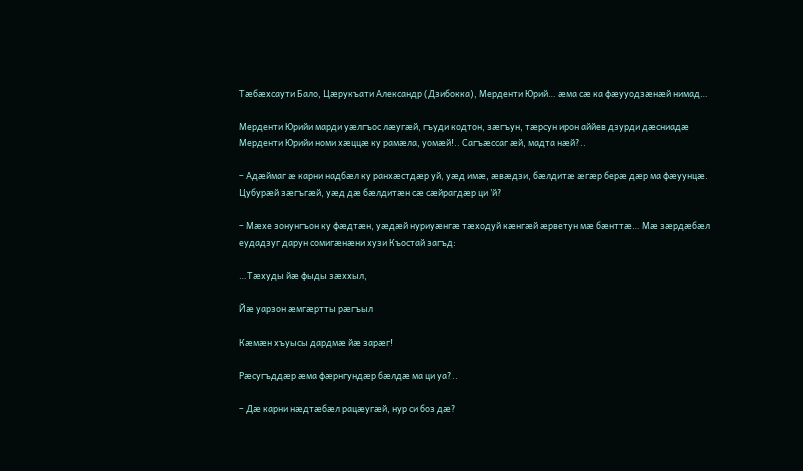Тæбæхсаути Бало, Цæрукъати Александр (Дзибокка), Мерденти Юрий… æма сæ ка фæууодзæнæй нимад…

Мерденти Юрийи марди уæлгъос лæугæй, гъуди кодтон, зæгъун, тæрсун ирон аййев дзурди дæсниадæ Мерденти Юрийи номи хæццæ ку рамæла, уомæй!.. Сагъæссаг æй, мадта нæй?..

– Адæймаг æ карни надбæл ку ранхæстдæр уй, уæд имæ, æвæдзи, бæлдитæ æгæр берæ дæр ма фæуунцæ. Цубурæй зæгъгæй, уæд дæ бæлдитæн сæ сæйрагдæр ци ’й?

– Мæхе зонунгъон ку фæдтæн, уæдæй нуриуæнгæ тæходуй кæнгæй æрветун мæ бæнттæ… Мæ зæрдæбæл еудадзуг дарун сомигæнæни хузи Къостай загъд:

…Тæхуды йæ фыды зæххыл,

Йæ уарзон æмгæртты рæгъыл

Кæмæн хъуысы дардмæ йæ зарæг!

Рæсугъддæр æма фæрнгундæр бæлдæ ма ци уа?..

– Дæ карни нæдтæбæл рацæугæй, нур си боз дæ?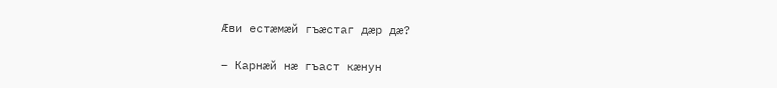Æви естæмæй гъæстаг дæр дæ?

– Карнæй нæ гъаст кæнун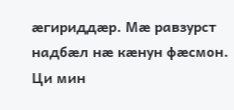æгириддæр. Мæ равзурст надбæл нæ кæнун фæсмон. Ци мин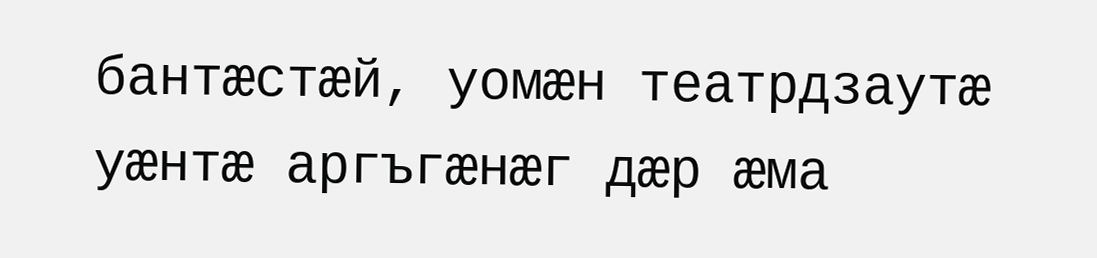бантæстæй, уомæн театрдзаутæ уæнтæ аргъгæнæг дæр æма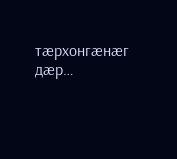тæрхонгæнæг дæр…